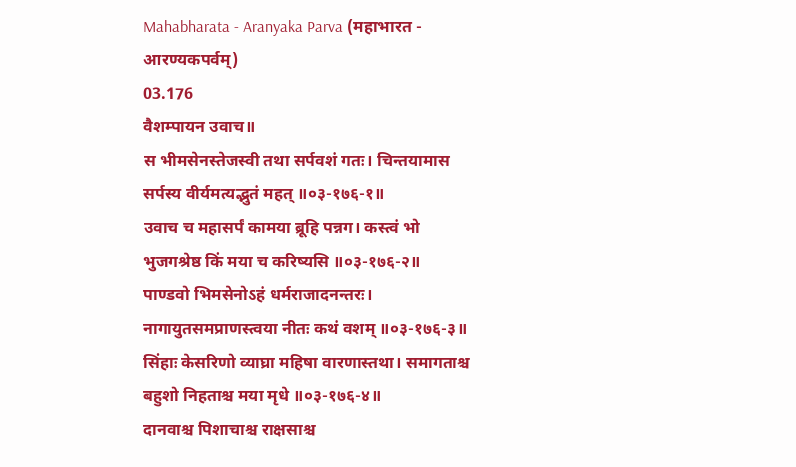Mahabharata - Aranyaka Parva (महाभारत - आरण्यकपर्वम्)
03.176
वैशम्पायन उवाच॥
स भीमसेनस्तेजस्वी तथा सर्पवशं गतः। चिन्तयामास सर्पस्य वीर्यमत्यद्भुतं महत् ॥०३-१७६-१॥
उवाच च महासर्पं कामया ब्रूहि पन्नग। कस्त्वं भो भुजगश्रेष्ठ किं मया च करिष्यसि ॥०३-१७६-२॥
पाण्डवो भिमसेनोऽहं धर्मराजादनन्तरः। नागायुतसमप्राणस्त्वया नीतः कथं वशम् ॥०३-१७६-३॥
सिंहाः केसरिणो व्याघ्रा महिषा वारणास्तथा। समागताश्च बहुशो निहताश्च मया मृधे ॥०३-१७६-४॥
दानवाश्च पिशाचाश्च राक्षसाश्च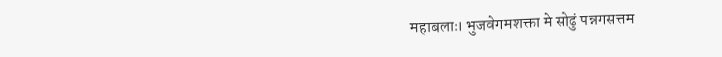महाबलाः। भुजवेगमशक्ता मे सोढुं पन्नगसत्तम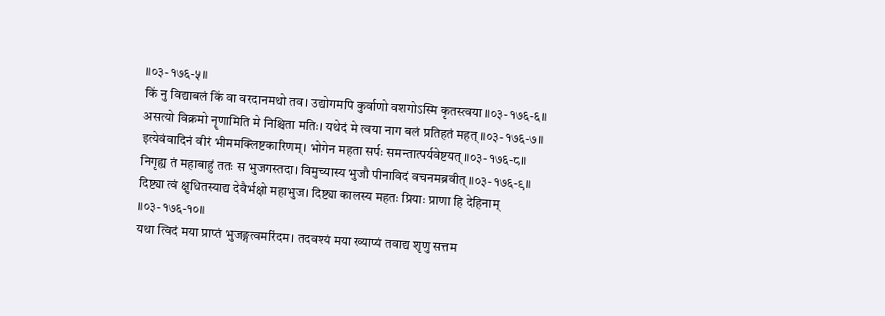॥०३-१७६-५॥
किं नु विद्याबलं किं वा वरदानमथो तव। उद्योगमपि कुर्वाणो वशगोऽस्मि कृतस्त्वया ॥०३-१७६-६॥
असत्यो विक्रमो नॄणामिति मे निश्चिता मतिः। यथेदं मे त्वया नाग बलं प्रतिहतं महत् ॥०३-१७६-७॥
इत्येवंवादिनं वीरं भीममक्लिष्टकारिणम्। भोगेन महता सर्पः समन्तात्पर्यवेष्टयत् ॥०३-१७६-८॥
निगृह्य तं महाबाहुं ततः स भुजगस्तदा। विमुच्यास्य भुजौ पीनाविदं वचनमब्रवीत् ॥०३-१७६-९॥
दिष्ट्या त्वं क्षुधितस्याद्य देवैर्भक्षो महाभुज। दिष्ट्या कालस्य महतः प्रियाः प्राणा हि देहिनाम् ॥०३-१७६-१०॥
यथा त्विदं मया प्राप्तं भुजङ्गत्वमरिंदम। तदवश्यं मया ख्याप्यं तवाद्य शृणु सत्तम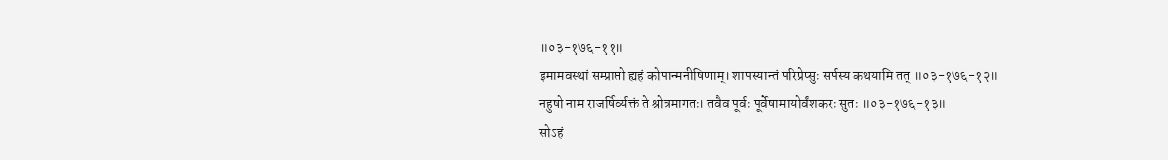॥०३-१७६-११॥
इमामवस्थां सम्प्राप्तो ह्यहं कोपान्मनीषिणाम्। शापस्यान्तं परिप्रेप्सुः सर्पस्य कथयामि तत् ॥०३-१७६-१२॥
नहुषो नाम राजर्षिर्व्यक्तं ते श्रोत्रमागतः। तवैव पूर्वः पूर्वेषामायोर्वंशकरः सुतः ॥०३-१७६-१३॥
सोऽहं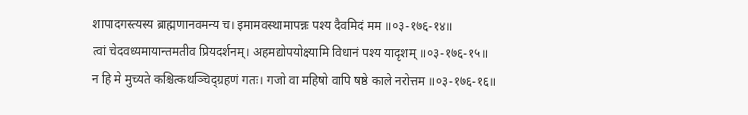शापादगस्त्यस्य ब्राह्मणानवमन्य च। इमामवस्थामापन्नः पश्य दैवमिदं मम ॥०३-१७६-१४॥
त्वां चेदवध्यमायान्तमतीव प्रियदर्शनम्। अहमद्योपयोक्ष्यामि विधानं पश्य यादृशम् ॥०३-१७६-१५॥
न हि मे मुच्यते कश्चित्कथञ्चिद्ग्रहणं गतः। गजो वा महिषो वापि षष्ठे काले नरोत्तम ॥०३-१७६-१६॥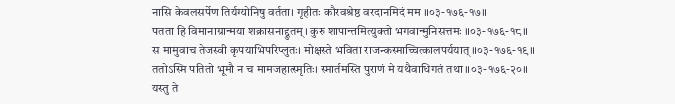नासि केवलसर्पेण तिर्यग्योनिषु वर्तता। गृहीतः कौरवश्रेष्ठ वरदानमिदं मम ॥०३-१७६-१७॥
पतता हि विमानाग्रान्मया शक्रासनाद्द्रुतम्। कुरु शापान्तमित्युक्तो भगवान्मुनिसत्तमः ॥०३-१७६-१८॥
स मामुवाच तेजस्वी कृपयाभिपरिप्लुतः। मोक्षस्ते भविता राजन्कस्माच्चित्कालपर्ययात् ॥०३-१७६-१९॥
ततोऽस्मि पतितो भूमौ न च मामजहात्स्मृतिः। स्मार्तमस्ति पुराणं मे यथैवाधिगतं तथा ॥०३-१७६-२०॥
यस्तु ते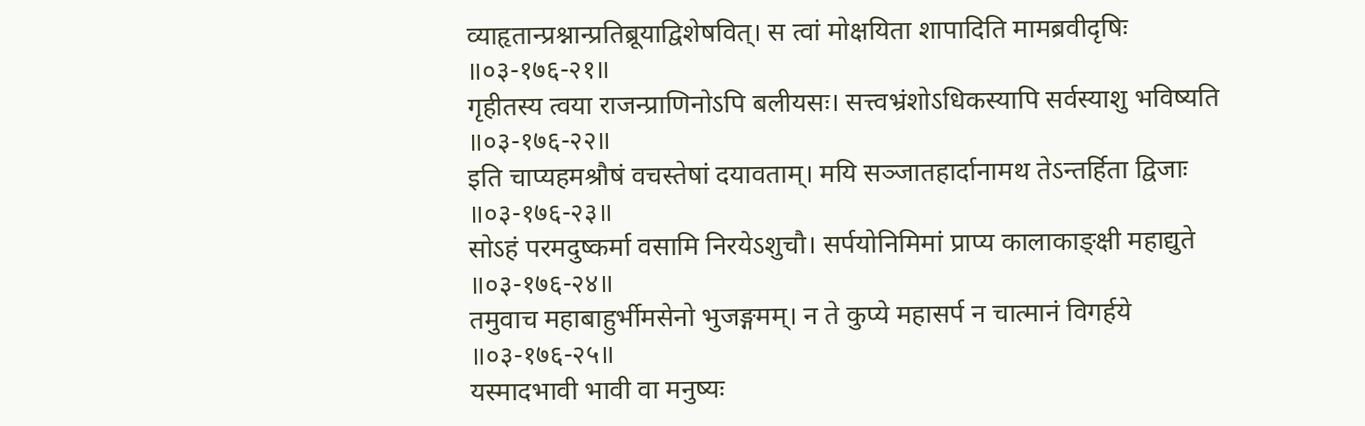व्याहृतान्प्रश्नान्प्रतिब्रूयाद्विशेषवित्। स त्वां मोक्षयिता शापादिति मामब्रवीदृषिः ॥०३-१७६-२१॥
गृहीतस्य त्वया राजन्प्राणिनोऽपि बलीयसः। सत्त्वभ्रंशोऽधिकस्यापि सर्वस्याशु भविष्यति ॥०३-१७६-२२॥
इति चाप्यहमश्रौषं वचस्तेषां दयावताम्। मयि सञ्जातहार्दानामथ तेऽन्तर्हिता द्विजाः ॥०३-१७६-२३॥
सोऽहं परमदुष्कर्मा वसामि निरयेऽशुचौ। सर्पयोनिमिमां प्राप्य कालाकाङ्क्षी महाद्युते ॥०३-१७६-२४॥
तमुवाच महाबाहुर्भीमसेनो भुजङ्गमम्। न ते कुप्ये महासर्प न चात्मानं विगर्हये ॥०३-१७६-२५॥
यस्मादभावी भावी वा मनुष्यः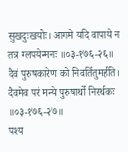सुखदुःखयोः। आगमे यदि वापाये न तत्र ग्लपयेन्मनः ॥०३-१७६-२६॥
दैवं पुरुषकारेण को निवर्तितुमर्हति। दैवमेव परं मन्ये पुरुषार्थो निरर्थकः ॥०३-१७६-२७॥
पश्य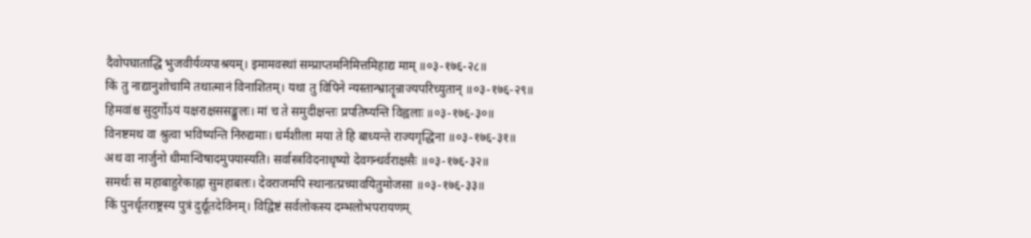दैवोपघाताद्धि भुजवीर्यव्यपाश्रयम्। इमामवस्थां सम्प्राप्तमनिमित्तमिहाद्य माम् ॥०३-१७६-२८॥
किं तु नाद्यानुशोचामि तथात्मानं विनाशितम्। यथा तु विपिने न्यस्तान्भ्रातॄन्राज्यपरिच्युतान् ॥०३-१७६-२९॥
हिमवांश्च सुदुर्गोऽयं यक्षराक्षससङ्कुलः। मां च ते समुदीक्षन्तः प्रपतिष्यन्ति विह्वलाः ॥०३-१७६-३०॥
विनष्टमथ वा श्रुत्वा भविष्यन्ति निरुद्यमाः। धर्मशीला मया ते हि बाध्यन्ते राज्यगृद्धिना ॥०३-१७६-३१॥
अथ वा नार्जुनो धीमान्विषादमुपयास्यति। सर्वास्त्रविदनाधृष्यो देवगन्धर्वराक्षसैः ॥०३-१७६-३२॥
समर्थः स महाबाहुरेकाह्ना सुमहाबलः। देवराजमपि स्थानात्प्रच्यावयितुमोजसा ॥०३-१७६-३३॥
किं पुनर्धृतराष्ट्रस्य पुत्रं दुर्द्यूतदेविनम्। विद्विष्टं सर्वलोकस्य दम्भलोभपरायणम्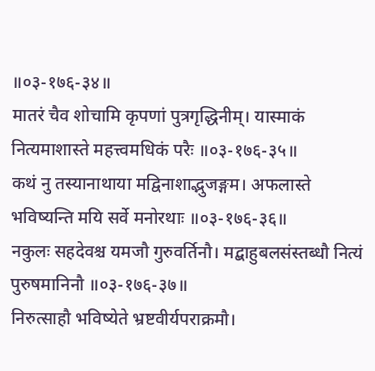॥०३-१७६-३४॥
मातरं चैव शोचामि कृपणां पुत्रगृद्धिनीम्। यास्माकं नित्यमाशास्ते महत्त्वमधिकं परैः ॥०३-१७६-३५॥
कथं नु तस्यानाथाया मद्विनाशाद्भुजङ्गम। अफलास्ते भविष्यन्ति मयि सर्वे मनोरथाः ॥०३-१७६-३६॥
नकुलः सहदेवश्च यमजौ गुरुवर्तिनौ। मद्बाहुबलसंस्तब्धौ नित्यं पुरुषमानिनौ ॥०३-१७६-३७॥
निरुत्साहौ भविष्येते भ्रष्टवीर्यपराक्रमौ।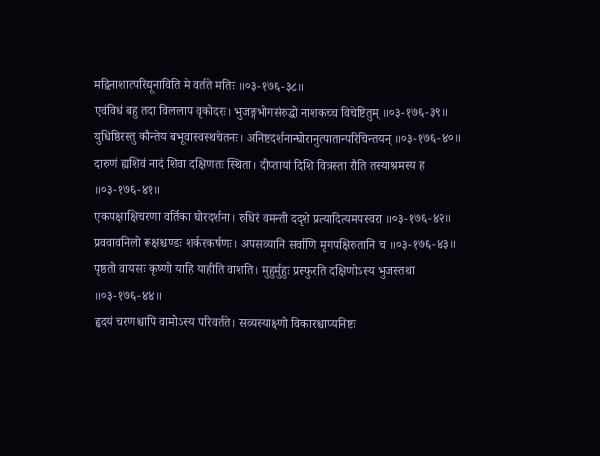मद्विनाशात्परिद्यूनाविति मे वर्तते मतिः ॥०३-१७६-३८॥
एवंविधं बहु तदा विललाप वृकोदरः। भुजङ्गभोगसंरुद्धो नाशकच्च विचेष्टितुम् ॥०३-१७६-३९॥
युधिष्ठिरस्तु कौन्तेय बभूवास्वस्थचेतनः। अनिष्टदर्शनान्घोरानुत्पातान्परिचिन्तयन् ॥०३-१७६-४०॥
दारुणं ह्यशिवं नादं शिवा दक्षिणतः स्थिता। दीप्तायां दिशि वित्रस्ता रौति तस्याश्रमस्य ह ॥०३-१७६-४१॥
एकपक्षाक्षिचरणा वर्तिका घोरदर्शना। रुधिरं वमन्ती ददृशे प्रत्यादित्यमपस्वरा ॥०३-१७६-४२॥
प्रववावनिलो रूक्षश्चण्डः शर्करकर्षणः। अपसव्यानि सर्वाणि मृगपक्षिरुतानि च ॥०३-१७६-४३॥
पृष्ठतो वायसः कृष्णो याहि याहीति वाशति। मुहुर्मुहुः प्रस्फुरति दक्षिणोऽस्य भुजस्तथा ॥०३-१७६-४४॥
हृदयं चरणश्चापि वामोऽस्य परिवर्तते। सव्यस्याक्ष्णो विकारश्चाप्यनिष्टः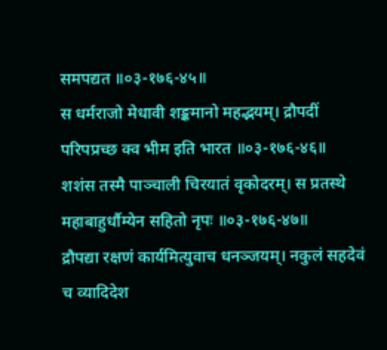समपद्यत ॥०३-१७६-४५॥
स धर्मराजो मेधावी शङ्कमानो महद्भयम्। द्रौपदीं परिपप्रच्छ क्व भीम इति भारत ॥०३-१७६-४६॥
शशंस तस्मै पाञ्चाली चिरयातं वृकोदरम्। स प्रतस्थे महाबाहुर्धौम्येन सहितो नृपः ॥०३-१७६-४७॥
द्रौपद्या रक्षणं कार्यमित्युवाच धनञ्जयम्। नकुलं सहदेवं च व्यादिदेश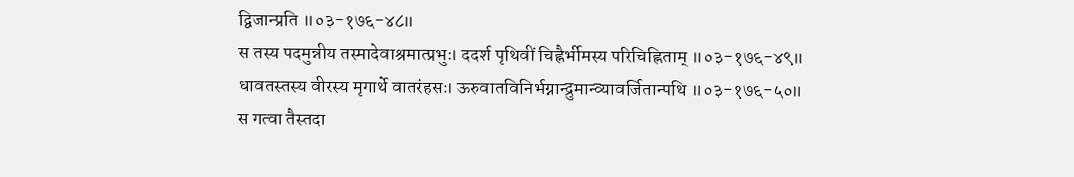द्विजान्प्रति ॥०३-१७६-४८॥
स तस्य पदमुन्नीय तस्मादेवाश्रमात्प्रभुः। ददर्श पृथिवीं चिह्नैर्भीमस्य परिचिह्निताम् ॥०३-१७६-४९॥
धावतस्तस्य वीरस्य मृगार्थे वातरंहसः। ऊरुवातविनिर्भग्नान्द्रुमान्व्यावर्जितान्पथि ॥०३-१७६-५०॥
स गत्वा तैस्तदा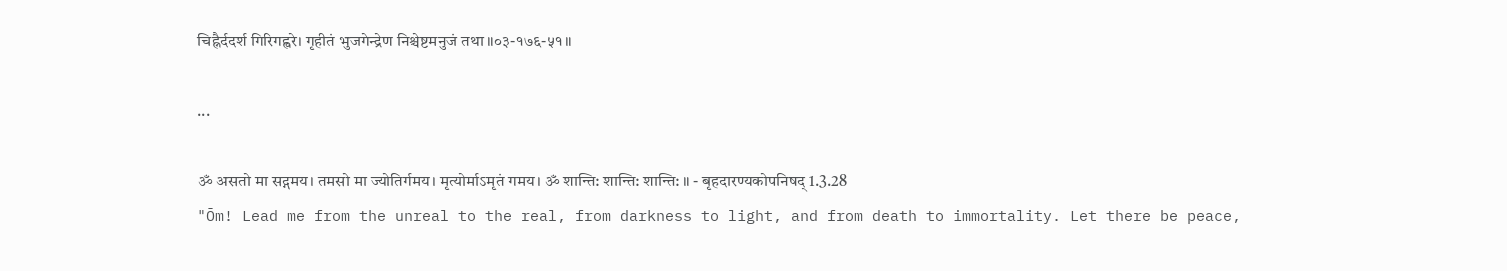चिह्नैर्ददर्श गिरिगह्वरे। गृहीतं भुजगेन्द्रेण निश्चेष्टमनुजं तथा ॥०३-१७६-५१॥

...

ॐ असतो मा सद्गमय। तमसो मा ज्योतिर्गमय। मृत्योर्माऽमृतं गमय। ॐ शान्ति: शान्ति: शान्ति: ॥ - बृहदारण्यकोपनिषद् 1.3.28
"Ōm! Lead me from the unreal to the real, from darkness to light, and from death to immortality. Let there be peace,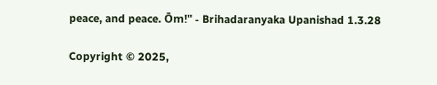peace, and peace. Ōm!" - Brihadaranyaka Upanishad 1.3.28

Copyright © 2025,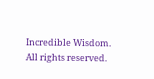Incredible Wisdom.
All rights reserved.